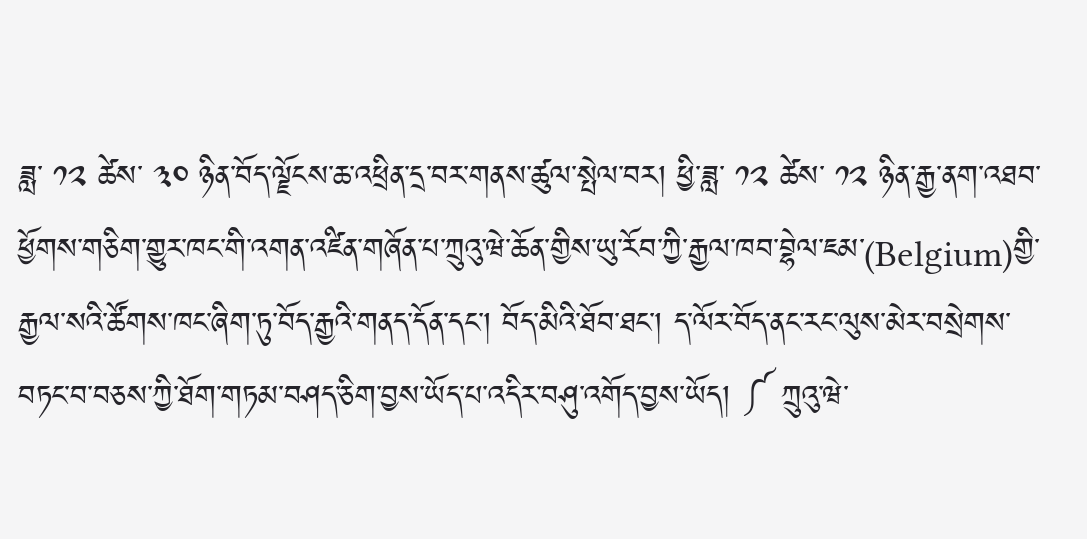ཟླ་ ༡༢ ཚེས་ ༣༠ ཉིན་བོད་ལྗོངས་ཆ་འཕྲིན་དྲ་བར་གནས་ཚུལ་སྤེལ་བར། ཕྱི་ཟླ་ ༡༢ ཚེས་ ༡༢ ཉིན་རྒྱ་ནག་འཐབ་ཕྱོགས་གཅིག་གྱུར་ཁང་གི་འགན་འཛིན་གཞོན་པ་ཀྲུའུ་ཝེ་ཆོན་གྱིས་ཡུ་རོབ་ཀྱི་རྒྱལ་ཁབ་བྷེལ་ཇམ་(Belgium)གྱི་རྒྱལ་སའི་ཚོགས་ཁང་ཞིག་ཏུ་བོད་རྒྱའི་གནད་དོན་དང་། བོད་མིའི་ཐོབ་ཐང་། ད་ལོར་བོད་ནང་རང་ལུས་མེར་བསྲེགས་བཏང་བ་བཅས་ཀྱི་ཐོག་གཏམ་བཤད་ཅིག་བྱས་ཡོད་པ་འདིར་བཤུ་འགོད་བྱས་ཡོད། ༼ ཀྲུའུ་ཝེ་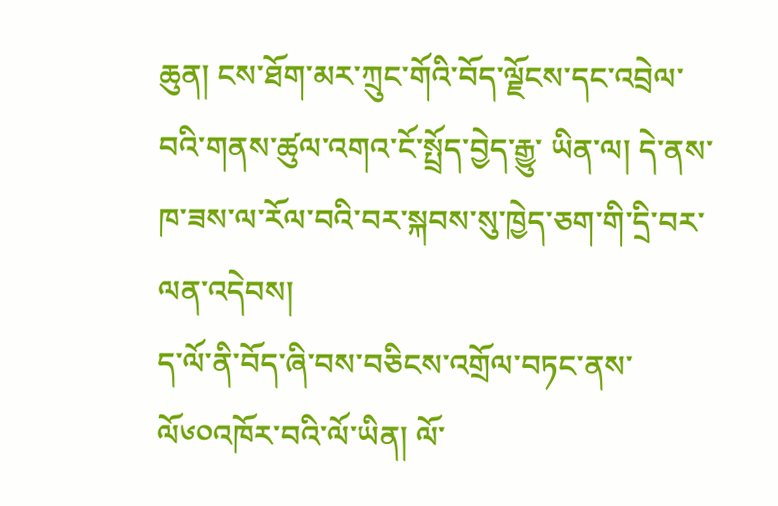ཆུན། ངས་ཐོག་མར་ཀྲུང་གོའི་བོད་ལྗོངས་དང་འབྲེལ་བའི་གནས་ཚུལ་འགའ་ངོ་སྤྲོད་བྱེད་རྒྱུ་ ཡིན་ལ། དེ་ནས་ཁ་ཟས་ལ་རོལ་བའི་བར་སྐབས་སུ་ཁྱེད་ཅག་གི་དྲི་བར་ལན་འདེབས།
ད་ལོ་ནི་བོད་ཞི་བས་བཅིངས་འགྲོལ་བཏང་ནས་ལོ༦༠འཁོར་བའི་ལོ་ཡིན། ལོ་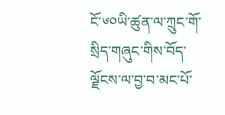ངོ་༦༠ཡི་ཚུན་ལ་ཀྲུང་གོ་སྲིད་གཞུང་གིས་བོད་ལྗོངས་ལ་བྱ་བ་མང་པོ་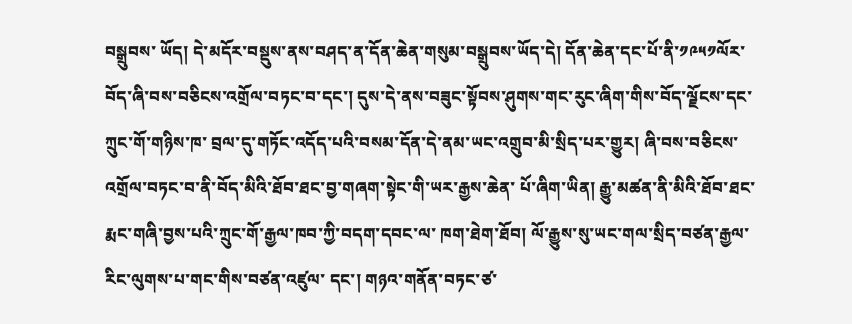བསྒྲུབས་ ཡོད། དེ་མདོར་བསྡུས་ནས་བཤད་ན་དོན་ཆེན་གསུམ་བསྒྲུབས་ཡོད་དེ། དོན་ཆེན་དང་པོ་ནི་༡༩༥༡ལོར་བོད་ཞི་བས་བཅིངས་འགྲོལ་བཏང་བ་དང་། དུས་དེ་ནས་བཟུང་སྟོབས་ཤུགས་གང་རུང་ཞིག་གིས་བོད་ལྗོངས་དང་ཀྲུང་གོ་གཉིས་ཁ་ བྲལ་དུ་གཏོང་འདོད་པའི་བསམ་དོན་དེ་ནམ་ཡང་འགྲུབ་མི་སྲིད་པར་གྱུར། ཞི་བས་བཅིངས་འགྲོལ་བཏང་བ་ནི་བོད་མིའི་ཐོབ་ཐང་བྱ་གཞག་སྟེང་གི་ཡར་རྒྱས་ཆེན་ པོ་ཞིག་ཡིན། རྒྱུ་མཚན་ནི་མིའི་ཐོབ་ཐང་རྨང་གཞི་བྱས་པའི་ཀྲུང་གོ་རྒྱལ་ཁབ་ཀྱི་བདག་དབང་ལ་ ཁག་ཐེག་ཐོབ། ལོ་རྒྱུས་སུ་ཡང་གལ་སྲིད་བཙན་རྒྱལ་རིང་ལུགས་པ་གང་གིས་བཙན་འཛུལ་ དང་། གཉའ་གནོན་བཏང་ཙ་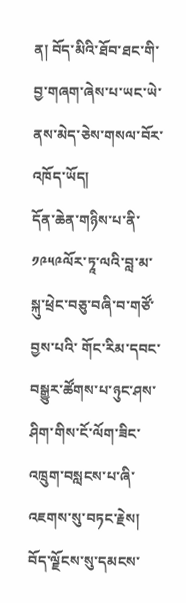ན། བོད་མིའི་ཐོབ་ཐང་གི་བྱ་གཞག་ཞེས་པ་ཡང་ཡེ་ནས་མེད་ཅེས་གསལ་བོར་འཁོད་ཡོད།
དོན་ཆེན་གཉིས་པ་ནི་༡༩༥༩ལོར་ཏཱ་ལའི་བླ་མ་སྐུ་ཕྲེང་བཅུ་བཞི་བ་གཙོ་བྱས་པའི་ གོང་རིམ་དབང་བསྒྱུར་ཚོགས་པ་ཉུང་ཤས་ཤིག་གིས་ངོ་ལོག་ཟིང་འཁྲུག་བསླངས་པ་ཞི་འཇགས་སུ་བཏང་རྗེས། བོད་ལྗོངས་སུ་དམངས་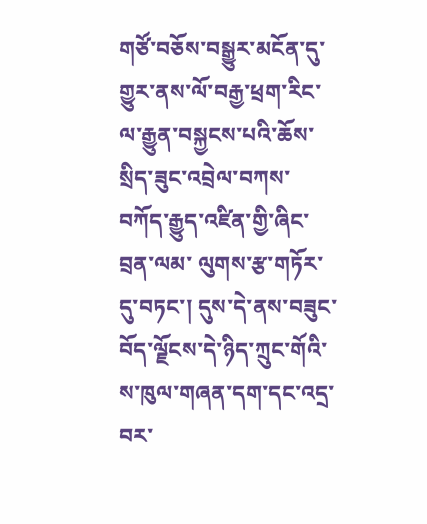གཙོ་བཅོས་བསྒྱུར་མངོན་དུ་གྱུར་ནས་ལོ་བརྒྱ་ཕྲག་རིང་ལ་རྒྱུན་བསྐྱངས་པའི་ཆོས་སྲིད་ཟུང་འབྲེལ་བཀས་བཀོད་རྒྱུད་འཛིན་གྱི་ཞིང་བྲན་ལམ་ ལུགས་རྩ་གཏོར་དུ་བཏང་། དུས་དེ་ནས་བཟུང་བོད་ལྗོངས་དེ་ཉིད་ཀྲུང་གོའི་ས་ཁུལ་གཞན་དག་དང་འདྲ་བར་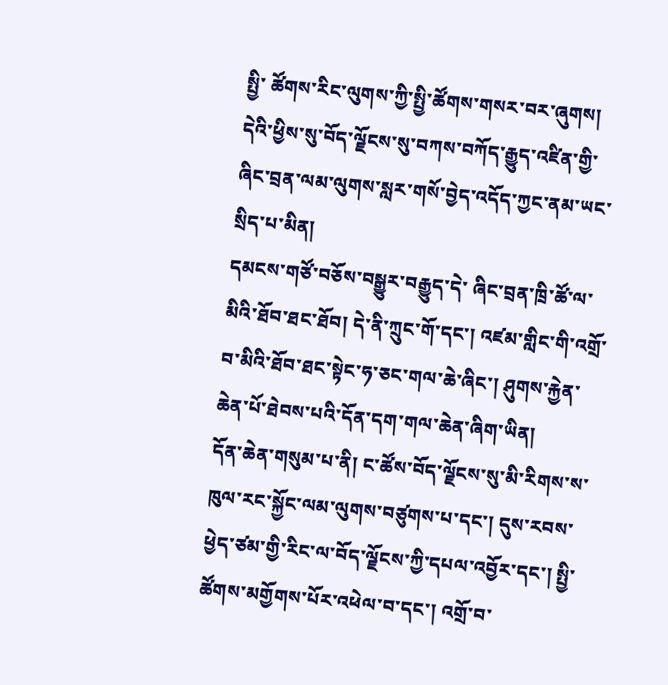སྤྱི་ ཚོགས་རིང་ལུགས་ཀྱི་སྤྱི་ཚོགས་གསར་བར་ཞུགས། དེའི་ཕྱིས་སུ་བོད་ལྗོངས་སུ་བཀས་བཀོད་རྒྱུད་འཛིན་གྱི་ཞིང་བྲན་ལམ་ལུགས་སླར་གསོ་བྱེད་འདོད་ཀྱང་ནམ་ཡང་སྲིད་པ་མིན།
དམངས་གཙོ་བཅོས་བསྒྱུར་བརྒྱུད་དེ་ ཞིང་བྲན་ཁྲི་ཚོ་ལ་མིའི་ཐོབ་ཐང་ཐོབ། དེ་ནི་ཀྲུང་གོ་དང་། འཛམ་གླིང་གི་འགྲོ་བ་མིའི་ཐོབ་ཐང་སྟེང་ཧ་ཅང་གལ་ཆེ་ཞིང་། ཤུགས་རྐྱེན་ཆེན་པོ་ཐེབས་པའི་དོན་དག་གལ་ཆེན་ཞིག་ཡིན།
དོན་ཆེན་གསུམ་པ་ནི། ང་ཚོས་བོད་ལྗོངས་སུ་མི་རིགས་ས་ཁུལ་རང་སྐྱོང་ལམ་ལུགས་བཙུགས་པ་དང་། དུས་རབས་ཕྱེད་ཙམ་གྱི་རིང་ལ་བོད་ལྗོངས་ཀྱི་དཔལ་འབྱོར་དང་། སྤྱི་ཚོགས་མགྱོགས་པོར་འཕེལ་བ་དང་། འགྲོ་བ་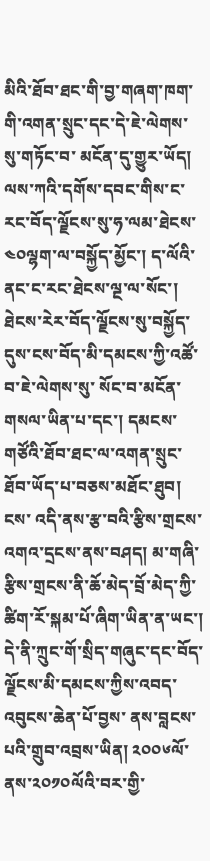མིའི་ཐོབ་ཐང་གི་བྱ་གཞག་ཁག་གི་འགན་སྲུང་དང་དེ་ཇེ་ལེགས་སུ་གཏོང་བ་ མངོན་དུ་གྱུར་ཡོད།
ལས་ཀའི་དགོས་དབང་གིས་ང་རང་བོད་ལྗོངས་སུ་ཧ་ལམ་ཐེངས་༤༠ལྷག་ལ་བསྐྱོད་མྱོང་། ད་ལོའི་ནང་ང་རང་ཐེངས་ལྔ་ལ་སོང་། ཐེངས་རེར་བོད་ལྗོངས་སུ་བསྐྱོད་དུས་ངས་བོད་མི་དམངས་ཀྱི་འཚོ་བ་ཇེ་ལེགས་སུ་ སོང་བ་མངོན་གསལ་ཡིན་པ་དང་། དམངས་གཙོའི་ཐོབ་ཐང་ལ་འགན་སྲུང་ཐོབ་ཡོད་པ་བཅས་མཐོང་ཐུབ། ངས་ འདི་ནས་རྩ་བའི་རྩིས་གྲངས་འགའ་དྲངས་ནས་བཤད། མ་གཞི་རྩིས་གྲངས་ནི་ཆོ་མེད་བྲོ་མེད་ཀྱི་ཚིག་རོ་སྐམ་པོ་ཞིག་ཡིན་ན་ཡང་། དེ་ནི་ཀྲུང་གོ་སྲིད་གཞུང་དང་བོད་ལྗོངས་མི་དམངས་ཀྱིས་འབད་འབུངས་ཆེན་པོ་བྱས་ ནས་བླངས་པའི་གྲུབ་འབྲས་ཡིན། ༢༠༠༦ལོ་ནས་༢༠༡༠ལོའི་བར་གྱི་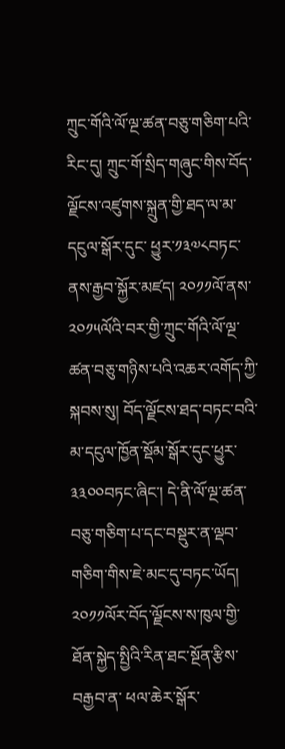ཀྲུང་གོའི་ལོ་ལྔ་ཚན་བཅུ་གཅིག་པའི་རིང་དུ། ཀྲུང་གོ་སྲིད་གཞུང་གིས་བོད་ལྗོངས་འཛུགས་སྐྲུན་གྱི་ཐད་ལ་མ་དངུལ་སྒོར་དུང་ ཕྱུར་༡༣༧༨བཏང་ནས་རྒྱབ་སྐྱོར་མཛད། ༢༠༡༡ལོ་ནས་༢༠༡༥ལོའི་བར་གྱི་ཀྲུང་གོའི་ལོ་ལྔ་ཚན་བཅུ་གཉིས་པའི་འཆར་འགོད་ཀྱི་ སྐབས་སུ། བོད་ལྗོངས་ཐད་བཏང་བའི་མ་དངུལ་ཁྱོན་སྡོམ་སྒོར་དུང་ཕྱུར་༣༣༠༠བཏང་ཞིང་། དེ་ནི་ལོ་ལྔ་ཚན་བཅུ་གཅིག་པ་དང་བསྡུར་ན་ལྡབ་གཅིག་གིས་ཇེ་མང་དུ་བཏང་ཡོད། ༢༠༡༡ལོར་བོད་ལྗོངས་ས་ཁུལ་གྱི་ཐོན་སྐྱེད་སྤྱིའི་རིན་ཐང་སྔོན་རྩིས་བརྒྱབ་ན་ ཕལ་ཆེར་སྒོར་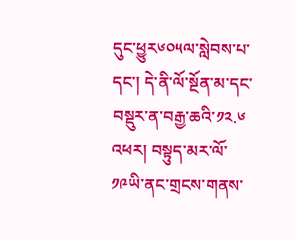དུང་ཕྱུར༦༠༥ལ་སླེབས་པ་དང་། དེ་ནི་ལོ་སྔོན་མ་དང་བསྡུར་ན་བརྒྱ་ཆའི་༡༢.༦ འཕར། བསྟུད་མར་ལོ་༡༩ཡི་ནང་གྲངས་གནས་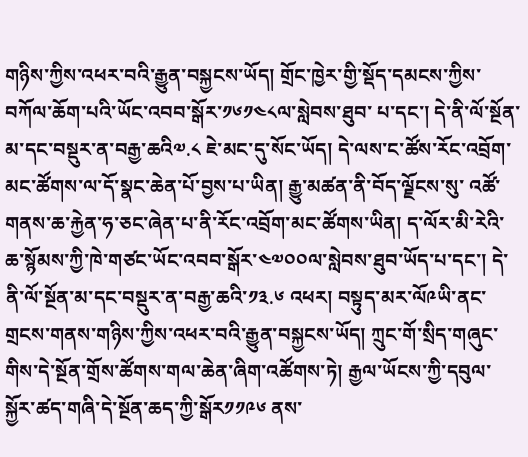གཉིས་ཀྱིས་འཕར་བའི་རྒྱུན་བསྐྱངས་ཡོད། གྲོང་ཁྱེར་གྱི་སྡོད་དམངས་ཀྱིས་བཀོལ་ཆོག་པའི་ཡོང་འབབ་སྒོར་༡༦༡༤༨ལ་སླེབས་ཐུབ་ པ་དང་། དེ་ནི་ལོ་སྔོན་མ་དང་བསྡུར་ན་བརྒྱ་ཆའི༧.༨ ཇེ་མང་དུ་སོང་ཡོད། དེ་ལས་ང་ཚོས་རོང་འབྲོག་མང་ཚོགས་ལ་དོ་སྣང་ཆེན་པོ་བྱས་པ་ཡིན། རྒྱུ་མཚན་ནི་བོད་ལྗོངས་སུ་ འཚོ་གནས་ཆ་རྐྱེན་ཧ་ཅང་ཞེན་པ་ནི་རོང་འབྲོག་མང་ཚོགས་ཡིན། ད་ལོར་མི་རེའི་ཆ་སྙོམས་ཀྱི་ཁེ་གཙང་ཡོང་འབབ་སྒོར་༤༧༠༠ལ་སླེབས་ཐུབ་ཡོད་པ་དང་། དེ་ནི་ལོ་སྔོན་མ་དང་བསྡུར་ན་བརྒྱ་ཆའི་༡༣.༦ འཕར། བསྟུད་མར་ལོ༩ཡི་ནང་གྲངས་གནས་གཉིས་ཀྱིས་འཕར་བའི་རྒྱུན་བསྐྱངས་ཡོད། ཀྲུང་གོ་སྲིད་གཞུང་གིས་དེ་སྔོན་གྲོས་ཚོགས་གལ་ཆེན་ཞིག་འཚོགས་ཏེ། རྒྱལ་ཡོངས་ཀྱི་དབུལ་སྐྱོར་ཚད་གཞི་དེ་སྔོན་ཆད་ཀྱི་སྒོར༡༡༩༦ ནས་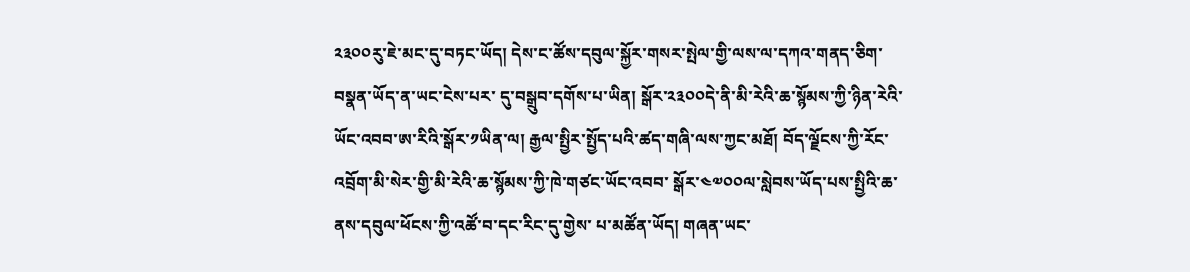༢༣༠༠རུ་ཇེ་མང་དུ་བཏང་ཡོད། དེས་ང་ཚོས་དབུལ་སྐྱོར་གསར་སྤེལ་གྱི་ལས་ལ་དཀའ་གནད་ཅིག་བསྣན་ཡོད་ན་ཡང་ངེས་པར་ དུ་བསྒྲུབ་དགོས་པ་ཡིན། སྒོར་༢༣༠༠དེ་ནི་མི་རེའི་ཆ་སྙོམས་ཀྱི་ཉིན་རེའི་ཡོང་འབབ་ཨ་རིའི་སྒོར་༡ཡིན་ལ། རྒྱལ་སྤྱིར་སྤྱོད་པའི་ཚད་གཞི་ལས་ཀྱང་མཐོ། བོད་ལྗོངས་ཀྱི་རོང་འབྲོག་མི་སེར་གྱི་མི་རེའི་ཆ་སྙོམས་ཀྱི་ཁེ་གཙང་ཡོང་འབབ་ སྒོར་༤༧༠༠ལ་སླེབས་ཡོད་པས་སྤྱིའི་ཆ་ནས་དབུལ་ཕོངས་ཀྱི་འཚོ་བ་དང་རིང་དུ་གྱེས་ པ་མཚོན་ཡོད། གཞན་ཡང་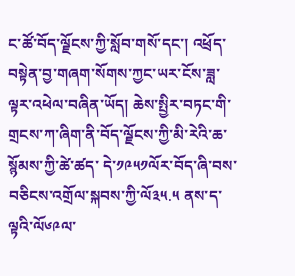ང་ཚོ་བོད་ལྗོངས་ཀྱི་སློབ་གསོ་དང་། འཕྲོད་བསྟེན་བྱ་གཞག་སོགས་ཀྱང་ཡར་ངོས་ཟླ་ལྟར་འཕེལ་བཞིན་ཡོད། ཆེས་སྤྱིར་བཏང་གི་གྲངས་ཀ་ཞིག་ནི་བོད་ལྗོངས་ཀྱི་མི་རེའི་ཆ་སྙོམས་ཀྱི་ཚེ་ཚད་ དེ་༡༩༥༡ལོར་བོད་ཞི་བས་བཅིངས་འགྲོལ་སྐབས་ཀྱི་ལོ༣༥.༥ ནས་ད་ལྟའི་ལོ༦༩ལ་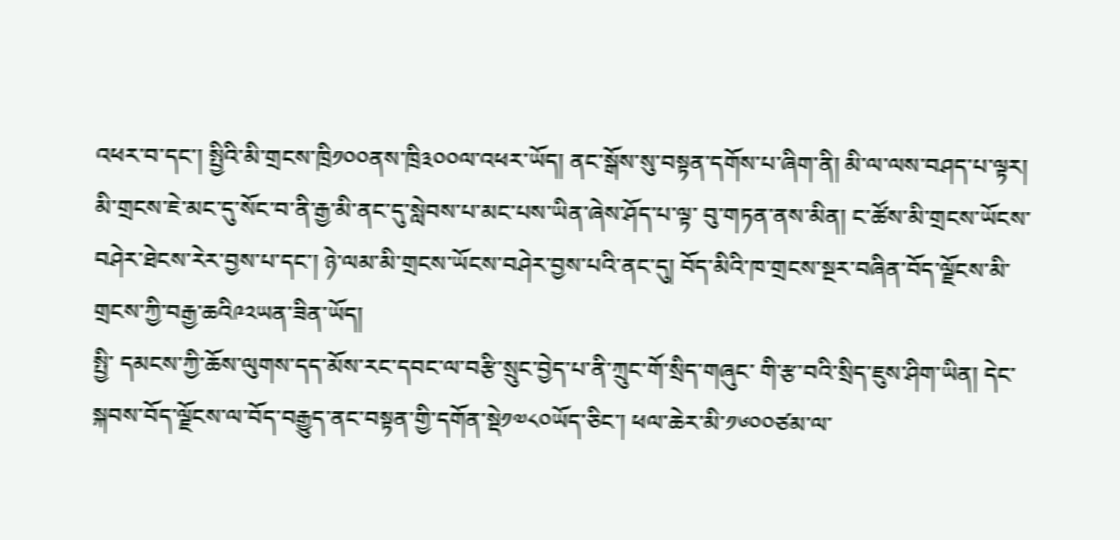འཕར་བ་དང་། སྤྱིའི་མི་གྲངས་ཁྲི༡༠༠ནས་ཁྲི༣༠༠ལ་འཕར་ཡོད། ནང་སྒོས་སུ་བསྟན་དགོས་པ་ཞིག་ནི། མི་ལ་ལས་བཤད་པ་ལྟར། མི་གྲངས་ཇེ་མང་དུ་སོང་བ་ནི་རྒྱ་མི་ནང་དུ་སླེབས་པ་མང་པས་ཡིན་ཞེས་ཤོད་པ་ལྟ་ བུ་གཏན་ནས་མིན། ང་ཚོས་མི་གྲངས་ཡོངས་བཤེར་ཐེངས་རེར་བྱས་པ་དང་། ཉེ་ལམ་མི་གྲངས་ཡོངས་བཤེར་བྱས་པའི་ནང་དུ། བོད་མིའི་ཁ་གྲངས་སྔར་བཞིན་བོད་ལྗོངས་མི་གྲངས་ཀྱི་བརྒྱ་ཆའི༩༢ཡན་ཟིན་ཡོད།
སྤྱི་ དམངས་ཀྱི་ཆོས་ལུགས་དད་མོས་རང་དབང་ལ་བརྩི་སྲུང་བྱེད་པ་ནི་ཀྲུང་གོ་སྲིད་གཞུང་ གི་རྩ་བའི་སྲིད་ཇུས་ཤིག་ཡིན། དེང་སྐབས་བོད་ལྗོངས་ལ་བོད་བརྒྱུད་ནང་བསྟན་གྱི་དགོན་སྡེ༡༧༨༠ཡོད་ཅིང་། ཕལ་ཆེར་མི་༡༦༠༠ཙམ་ལ་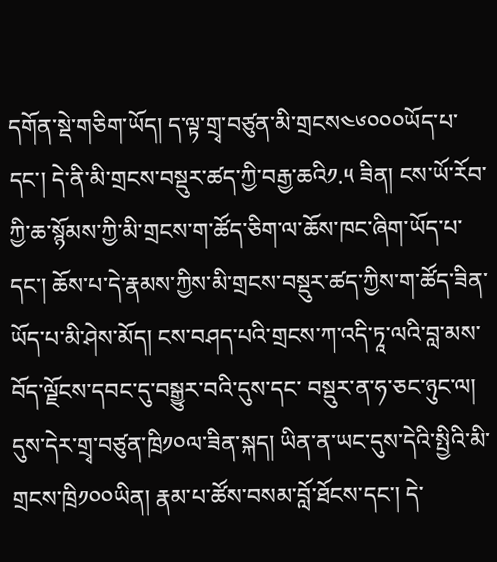དགོན་སྡེ་གཅིག་ཡོད། ད་ལྟ་གྲྭ་བཙུན་མི་གྲངས༤༦༠༠༠ཡོད་པ་དང་། དེ་ནི་མི་གྲངས་བསྡུར་ཚད་ཀྱི་བརྒྱ་ཆའི༡.༥ ཟིན། ངས་ཡོ་རོབ་ཀྱི་ཆ་སྙོམས་ཀྱི་མི་གྲངས་ག་ཚོད་ཅིག་ལ་ཆོས་ཁང་ཞིག་ཡོད་པ་དང་། ཆོས་པ་དེ་རྣམས་ཀྱིས་མི་གྲངས་བསྡུར་ཚད་ཀྱིས་ག་ཚོད་ཟིན་ཡོད་པ་མི་ཤེས་མོད། ངས་བཤད་པའི་གྲངས་ཀ་འདི་ཏཱ་ལའི་བླ་མས་བོད་ལྗོངས་དབང་དུ་བསྒྱུར་བའི་དུས་དང་ བསྡུར་ན་ཧ་ཅང་ཉུང་ལ། དུས་དེར་གྲྭ་བཙུན་ཁྲི༡༠ལ་ཟིན་སྐད། ཡིན་ན་ཡང་དུས་དེའི་སྤྱིའི་མི་གྲངས་ཁྲི༡༠༠ཡིན། རྣམ་པ་ཚོས་བསམ་བློ་ཐོངས་དང་། དེ་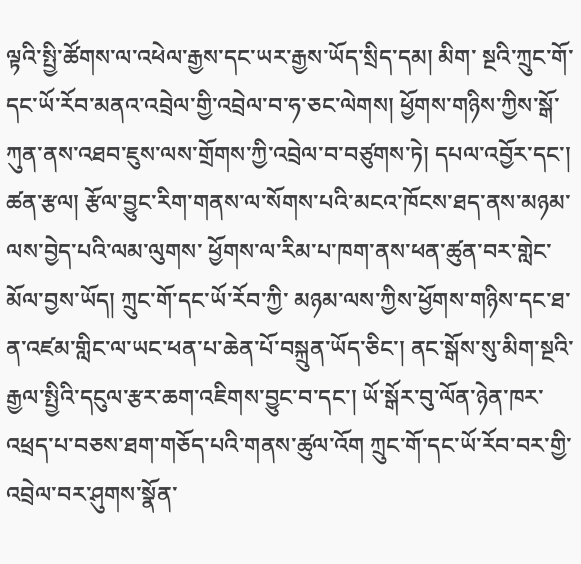ལྟའི་སྤྱི་ཚོགས་ལ་འཕེལ་རྒྱས་དང་ཡར་རྒྱས་ཡོད་སྲིད་དམ། མིག་ སྔའི་ཀྲུང་གོ་དང་ཡོ་རོབ་མནའ་འབྲེལ་གྱི་འབྲེལ་བ་ཧ་ཅང་ལེགས། ཕྱོགས་གཉིས་ཀྱིས་སྒོ་ཀུན་ནས་འཐབ་ཇུས་ལས་གྲོགས་ཀྱི་འབྲེལ་བ་བཙུགས་ཏེ། དཔལ་འབྱོར་དང་། ཚན་རྩལ། རྩོལ་བྱུང་རིག་གནས་ལ་སོགས་པའི་མངའ་ཁོངས་ཐད་ནས་མཉམ་ལས་བྱེད་པའི་ལམ་ལུགས་ ཕྱོགས་ལ་རིམ་པ་ཁག་ནས་ཕན་ཚུན་བར་གླེང་མོལ་བྱས་ཡོད། ཀྲུང་གོ་དང་ཡོ་རོབ་ཀྱི་ མཉམ་ལས་ཀྱིས་ཕྱོགས་གཉིས་དང་ཐ་ན་འཛམ་གླིང་ལ་ཡང་ཕན་པ་ཆེན་པོ་བསྐྲུན་ཡོད་ཅིང་། ནང་སྒོས་སུ་མིག་སྔའི་རྒྱལ་སྤྱིའི་དངུལ་རྩར་ཆག་འཇིགས་བྱུང་བ་དང་། ཡོ་སྒོར་བུ་ལོན་ཉེན་ཁར་འཕྲད་པ་བཅས་ཐག་གཅོད་པའི་གནས་ཚུལ་འོག ཀྲུང་གོ་དང་ཡོ་རོབ་བར་གྱི་འབྲེལ་བར་ཤུགས་སྣོན་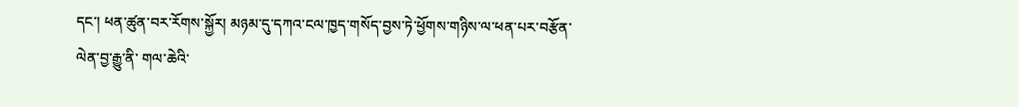དང་། ཕན་ཚུན་བར་རོགས་སྐྱོར། མཉམ་དུ་དཀའ་ངལ་ཁྱད་གསོད་བྱས་ཏེ་ཕྱོགས་གཉིས་ལ་ཕན་པར་བརྩོན་ལེན་བྱ་རྒྱུ་ནི་ གལ་ཆེའི་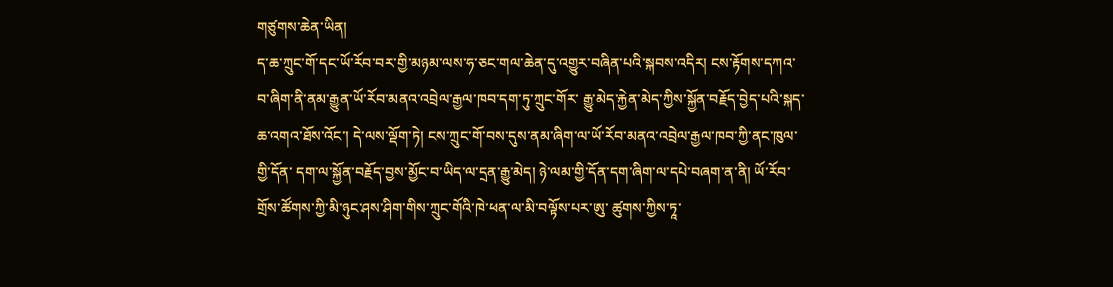གཙུགས་ཆེན་ཡིན།
ད་ཆ་ཀྲུང་གོ་དང་ཡོ་རོབ་བར་གྱི་མཉམ་ལས་ཧ་ཅང་གལ་ཆེན་དུ་འགྱུར་བཞིན་པའི་སྐབས་འདིར། ངས་རྟོགས་དཀའ་བ་ཞིག་ནི་ནམ་རྒྱུན་ཡོ་རོབ་མནའ་འབྲེལ་རྒྱལ་ཁབ་དག་ཏུ་ཀྲུང་གོར་ རྒྱུ་མེད་རྐྱེན་མེད་ཀྱིས་སྐྱོན་བརྗོད་བྱེད་པའི་སྐད་ཆ་འགའ་ཐོས་འོང་། དེ་ལས་ལྡོག་ཏེ། ངས་ཀྲུང་གོ་བས་དུས་ནམ་ཞིག་ལ་ཡོ་རོབ་མནའ་འབྲེལ་རྒྱལ་ཁབ་ཀྱི་ནང་ཁུལ་གྱི་དོན་ དག་ལ་སྐྱོན་བརྗོད་བྱས་མྱོང་བ་ཡིད་ལ་དྲན་རྒྱུ་མེད། ཉེ་ལམ་གྱི་དོན་དག་ཞིག་ལ་དཔེ་བཞག་ན་ནི། ཡོ་རོབ་གྲོས་ཚོགས་ཀྱི་མི་ཉུང་ཤས་ཤིག་གིས་ཀྲུང་གོའི་ཁེ་ཕན་ལ་མི་བལྟོས་པར་ཨུ་ ཚུགས་ཀྱིས་ཏཱ་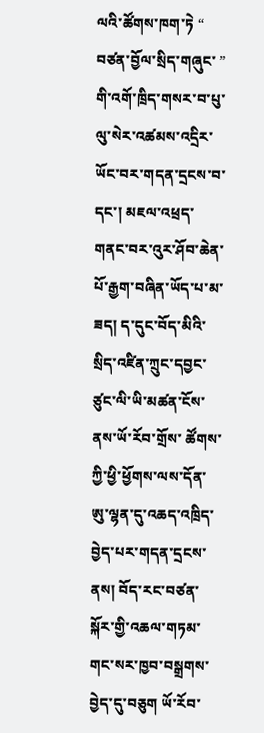ལའི་ཚོགས་ཁག་ཏེ “ བཙན་བྱོལ་སྲིད་གཞུང་ ” གི་འགོ་ཁྲིད་གསར་བ་པུ་ལུ་སེར་འཚམས་འདྲིར་ཡོང་བར་གདན་དྲངས་བ་དང་། མཇལ་འཕྲད་གནང་བར་འུར་ཤོབ་ཆེན་པོ་རྒྱག་བཞིན་ཡོད་པ་མ་ཟད། ད་དུང་བོད་མིའི་སྲིད་འཛིན་ཀྲུང་དབྱང་ཙུང་ལི་ཡི་མཚན་ངོས་ནས་ཡོ་རོབ་གྲོས་ ཚོགས་ཀྱི་ཕྱི་ཕྱོགས་ལས་དོན་ཨུ་ལྷན་དུ་འཆད་འཁྲིད་བྱེད་པར་གདན་དྲངས་ནས། བོད་རང་བཙན་སྐོར་གྱི་འཆལ་གཏམ་གང་སར་ཁྱབ་བསྒྲགས་བྱེད་དུ་བཅུག ཡོ་རོབ་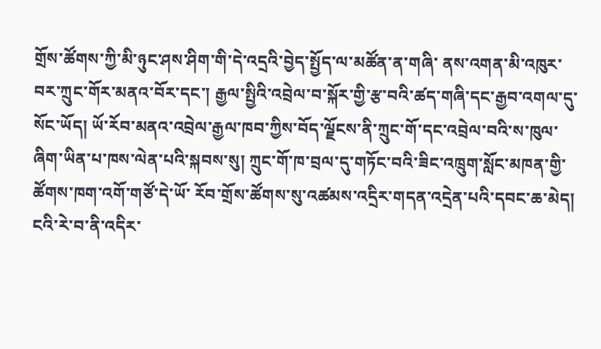གྲོས་ཚོགས་ཀྱི་མི་ཉུང་ཤས་ཤིག་གི་དེ་འདྲའི་བྱེད་སྤྱོད་ལ་མཚོན་ན་གཞི་ ནས་འགན་མི་འཁུར་བར་ཀྲུང་གོར་མནའ་བོར་དང་། རྒྱལ་སྤྱིའི་འབྲེལ་བ་སྐོར་གྱི་རྩ་བའི་ཚད་གཞི་དང་རྒྱབ་འགལ་དུ་སོང་ཡོད། ཡོ་རོབ་མནའ་འབྲེལ་རྒྱལ་ཁབ་ཀྱིས་བོད་ལྗོངས་ནི་ཀྲུང་གོ་དང་འབྲེལ་བའི་ས་ཁུལ་ ཞིག་ཡིན་པ་ཁས་ལེན་པའི་སྐབས་སུ། ཀྲུང་གོ་ཁ་བྲལ་དུ་གཏོང་བའི་ཟིང་འཁྲུག་སློང་མཁན་གྱི་ཚོགས་ཁག་འགོ་གཙོ་དེ་ཡོ་ རོབ་གྲོས་ཚོགས་སུ་འཚམས་འདྲིར་གདན་འདྲེན་པའི་དབང་ཆ་མེད། ངའི་རེ་བ་ནི་འདིར་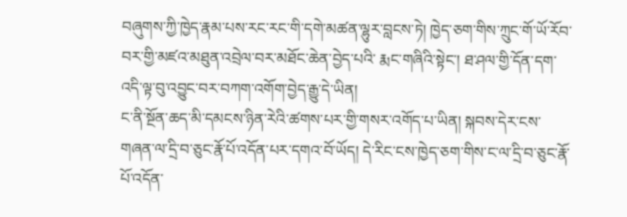བཞུགས་ཀྱི་ཁྱེད་རྣམ་པས་རང་རང་གི་དགེ་མཚན་ལྷུར་བླངས་ཏེ། ཁྱེད་ཅག་གིས་ཀྲུང་གོ་ཡོ་རོབ་བར་གྱི་མཛའ་མཐུན་འབྲེལ་བར་མཐོང་ཆེན་བྱེད་པའི་ རྨང་གཞིའི་སྟེང་། ཐ་ཤལ་གྱི་དོན་དག་འདི་ལྟ་བུ་འབྱུང་བར་བཀག་འགོག་བྱེད་རྒྱུ་དེ་ཡིན།
ང་ནི་སྔོན་ཆད་མི་དམངས་ཉིན་རེའི་ཚགས་པར་གྱི་གསར་འགོད་པ་ཡིན། སྐབས་དེར་ངས་གཞན་ལ་དྲི་བ་ཅུང་རྣོ་པོ་འདོན་པར་དགའ་བོ་ཡོད། དེ་རིང་ངས་ཁྱེད་ཅག་གིས་ང་ལ་དྲི་བ་ཅུང་རྣོ་པོ་འདོན་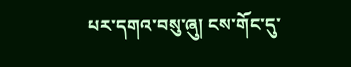པར་དགའ་བསུ་ཞུ། ངས་གོང་དུ་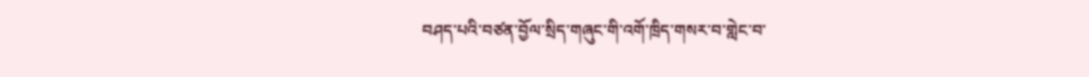བཤད་པའི་བཙན་བྱོལ་སྲིད་གཞུང་གི་འགོ་ཁྲིད་གསར་བ་གླེང་བ་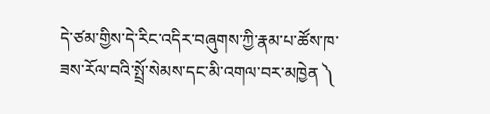དེ་ཙམ་གྱིས་དེ་རིང་འདིར་བཞུགས་ཀྱི་རྣམ་པ་ཚོས་ཁ་ཟས་རོལ་བའི་སྤྲོ་སེམས་དང་མི་འགལ་བར་མཁྱེན ༽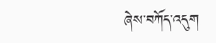ཞེས་བཀོད་འདུག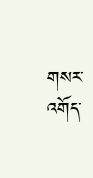གསར་འགོད་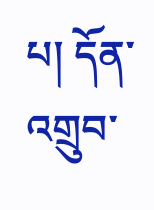པ། དོན་འགྲུབ་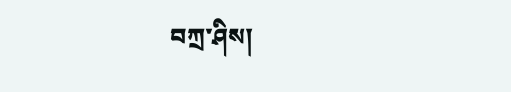བཀྲ་ཤིས།